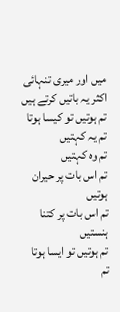میں اور میری تنہائی اکثر یہ باتیں کرتے ہیں
تم ہوتیں تو کیسا ہوتا
تم یہ کہتیں
تم وہ کہتیں
تم اس بات پر حیران ہوتیں
تم اس بات پر کتنا ہنستیں
تم ہوتیں تو ایسا ہوتا
تم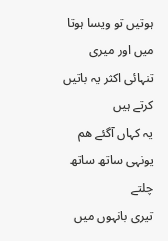ہوتیں تو ویسا ہوتا
میں اور میری تنہائی اکثر یہ باتیں کرتے ہیں
یہ کہاں آگئے ھم یونہی ساتھ ساتھ چلتے
تیری بانہوں میں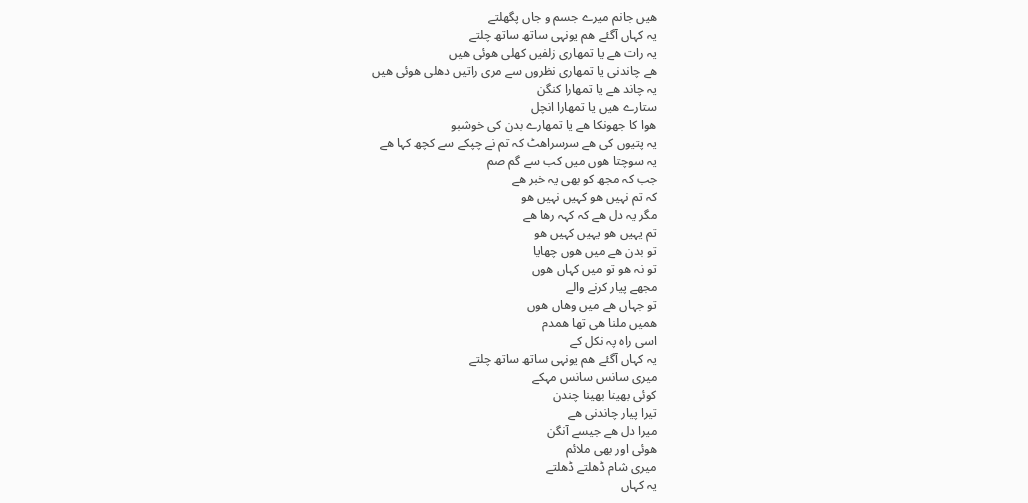ھیں جانم میرے جسم و جاں پگھلتے
یہ کہاں آگئے ھم یونہی ساتھ ساتھ چلتے
یہ رات ھے یا تمھاری زلفیں کھلی ھوئی ھیں
ھے چاندنی یا تمھاری نظروں سے مری راتیں دھلی ھوئی ھیں
یہ چاند ھے یا تمھارا کنگن
ستارے ھیں یا تمھارا انچل
ھوا کا جھونکا ھے یا تمھارے بدن کی خوشبو
یہ پتیوں کی ھے سرسراھٹ کہ تم نے چپکے سے کچھ کہا ھے
یہ سوچتا ھوں میں کب سے گم صم
جب کہ مجھ کو بھی یہ خبر ھے
کہ تم نہیں ھو کہیں نہیں ھو
مگر یہ دل ھے کہ کہہ رھا ھے
تم یہیں ھو یہیں کہیں ھو
تو بدن ھے میں ھوں چھایا
تو نہ ھو تو میں کہاں ھوں
مجھے پیار کرنے والے
تو جہاں ھے میں وھاں ھوں
ھمیں ملنا ھی تھا ھمدم
اسی راہ پہ نکل کے
یہ کہاں آگئے ھم یونہی ساتھ ساتھ چلتے
میری سانس سانس مہکے
کوئی بھینا بھینا چندن
تیرا پیار چاندنی ھے
میرا دل ھے جیسے آنگن
ھوئی اور بھی ملائم
میری شام ڈھلتے ڈھلتے
یہ کہاں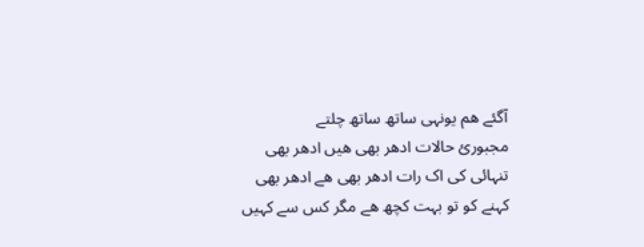آگئے ھم یونہی ساتھ ساتھ چلتے
مجبورئ حالات ادھر بھی ھیں ادھر بھی
تنہائی کی اک رات ادھر بھی ھے ادھر بھی
کہنے کو تو بہت کچھ ھے مگر کس سے کہیں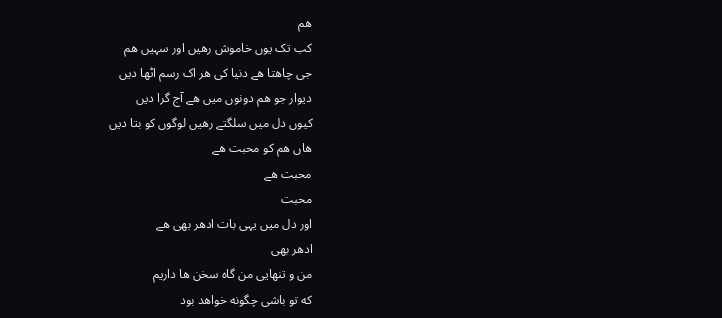ھم
کب تک یوں خاموش رھیں اور سہیں ھم
جی چاھتا ھے دنیا کی ھر اک رسم اٹھا دیں
دیوار جو ھم دونوں میں ھے آج گرا دیں
کیوں دل میں سلگتے رھیں لوگوں کو بتا دیں
ھاں ھم کو محبت ھے
محبت ھے
محبت
اور دل میں یہی بات ادھر بھی ھے
ادھر بھی
من و تنهایی من گاه سخن ها داریم
که تو باشی چگونه خواهد بود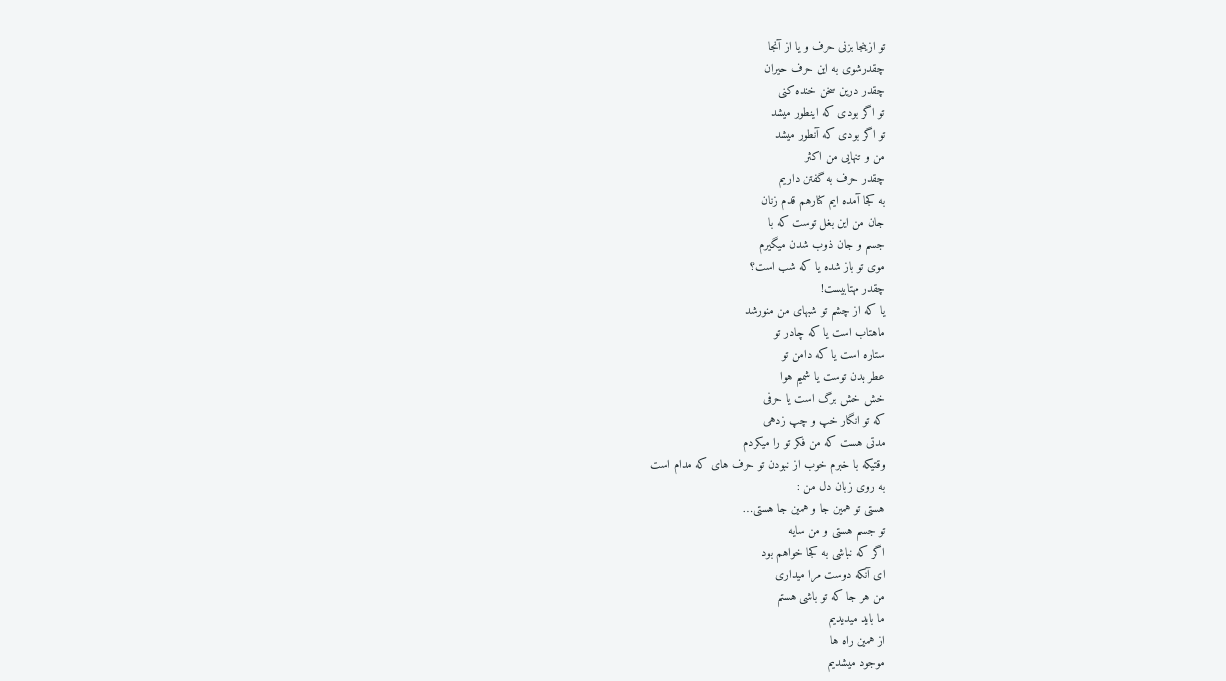تو ازینجا بزنی حرف و یا از آنجا
چقدرشوی به این حرف حیران
چقدر درین سخن خنده کنی
تو اگر بودی که اینطور میشد
تو اگر بودی که آنطور میشد
من و تنهایی من اکثر
چقدر حرف به گفتن داریم
به کجا آمده ایم کنارهم قدم زنان
جان من این بغل توست که با
جسم و جان ذوب شدن میگیرم
موی تو باز شده یا که شب است؟
چقدر مهتابیست!
یا که از چشم تو شبهای من منورشد
ماهتاب است یا که چادر تو
ستاره است یا که دامن تو
عطر بدن توست یا شمیم هوا
خش خش برگ است یا حرفی
که تو انگار خپ و چپ زدهی
مدتی هست که من فکر تو را میکردم
وقتیکه با خبرم خوب از نبودن تو حرف های که مدام است
به روی زبان دل من :
هستی تو همین جا و همین جا هستی…
تو جسم هستی و من سایه
اگر که نباشی به کجا خواهم بود
ای آنکه دوست مرا میداری
من هر جا که تو باشی هستم
ما باید میدیدیم
از همین راه ها
موجود میشدیم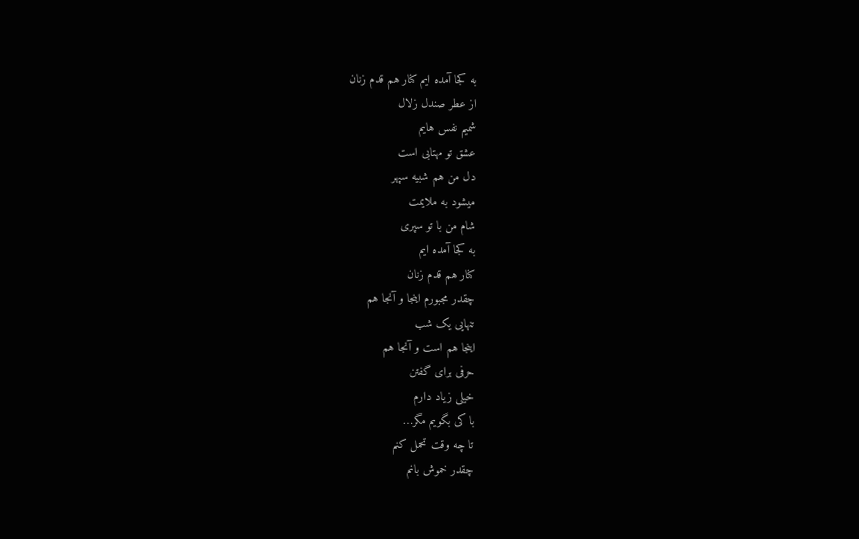به کجا آمده ایم کنار هم قدم زنان
از عطر صندل زلال
شميم نفس هايم
عشق تو مهتابی است
دل من هم شبیه سپهر
میشود به ملایمت
شام من با تو سپری
به کجا آمده ایم
کنار هم قدم زنان
چقدر مجبورم اینجا و آنجا هم
تنهایی یک شب
اینجا هم است و آنجا هم
حرفی برای گفتن
خیلی زیاد دارم
با کی بگویم مگر…
تا چه وقت تحمل کنم
چقدر خموش بانم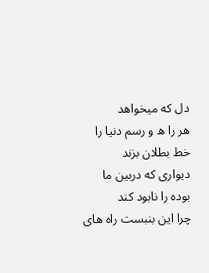دل که میخواهد
هر را ه و رسم دنیا را
خط بطلان بزند
دیواری که دربین ما بوده را نابود کند
چرا این بنبست راه های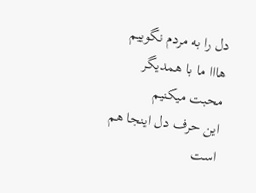دل را به مردم نگوییم
هااا ما با همدیگر محبت میکنیم
این حرف دل اینجا هم است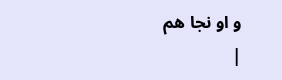و او نجا هم
|